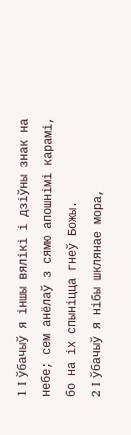1 I ўбачыў я іншы вялікі і дзіўны знак на небе; сем анёлаў з сямю апошнімі карамі, бо на іх спыніцца гнеў Божы.
2 I ўбачыў я нібы шклянае мора,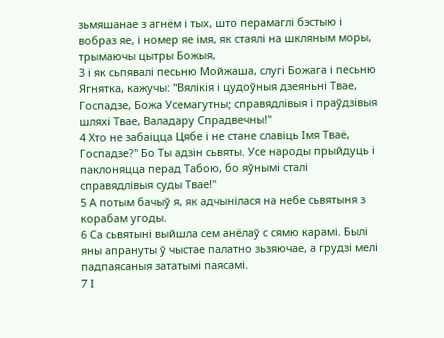зьмяшанае з агнём і тых, што перамаглі бэстыю і вобраз яе, і номер яе імя, як стаялі на шкляным моры, трымаючы цытры Божыя,
3 і як сьпявалі песьню Мойжаша, слугі Божага і песьню Ягнятка, кажучы: "Вялікія і цудоўныя дзеяньні Твае, Госпадзе, Божа Усемагутны; справядлівыя і праўдзівыя шляхі Твае, Валадару Спрадвечны!"
4 Хто не забаіцца Цябе і не стане славіць Iмя Тваё, Госпадзе?" Бо Ты адзін сьвяты. Усе народы прыйдуць і паклоняцца перад Табою, бо яўнымі сталі справядлівыя суды Твае!"
5 А потым бачыў я, як адчынілася на небе сьвятыня з корабам угоды.
6 Са сьвятыні выйшла сем анёлаў с сямю карамі. Былі яны апрануты ў чыстае палатно зьзяючае, а грудзі мелі падпаясаныя зататымі паясамі.
7 I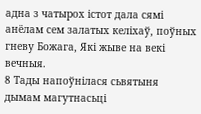адна з чатырох істот дала сямі анёлам сем залатых келіхаў, поўных гневу Божага, Які жыве на векі вечныя.
8 Тады напоўнілася сьвятыня дымам магутнасьці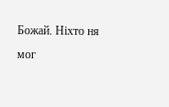Божай. Ніхто ня мог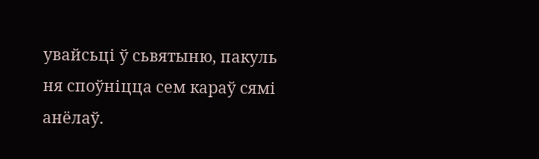увайсьці ў сьвятыню, пакуль ня споўніцца сем караў сямі анёлаў.